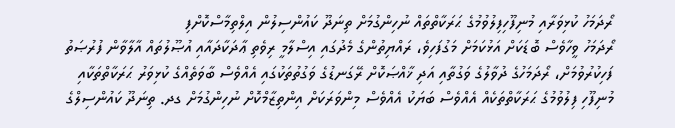ރޯދަމަހު ކުޅިވަރާއި މުނިފޫހިފިލުވުމުގެ ޙަރަކާތްތައް ނުހިންގުމަށް ތިނަދޫ ކައުންސިލުން އިލްތިމާސްކޮށްފި
ރޯދަމަހު ވީހާވެސް ބޮޑަކަށް އަޅުކަމަށް މަގުފަހިވެ، ރައްޔިތުންގެ މެދުގައި އިސްލާމީ ރިވެތި ޢާދަކާދައާއި އުޞޫލުތައް އާލާވާން ފުރުޞަތު ފަހިކުރުވުމަށް، ރޯދަމަހުގެ ދުވާލުގެ ވަގުތާއި އަދި ޚާއްޞަކޮށް ރޭގަނޑުގެ ވަގުތުތަކުގައި އެއްވެސް ބާވަތެއްގެ ކުޅިވަރު ޙަރަކާތްތަކާއި މުނިފޫހި ފިލުވުމުގެ ޙަރަކާތްތަކެއް އެއްވެސް ބަޔަކު އެއްވެސް މިންވަރަކަށް އިންތިޒާމްކޮށް ނުހިންގުމަށް ގދ. ތިނަދޫ ކައުންސިލްގެ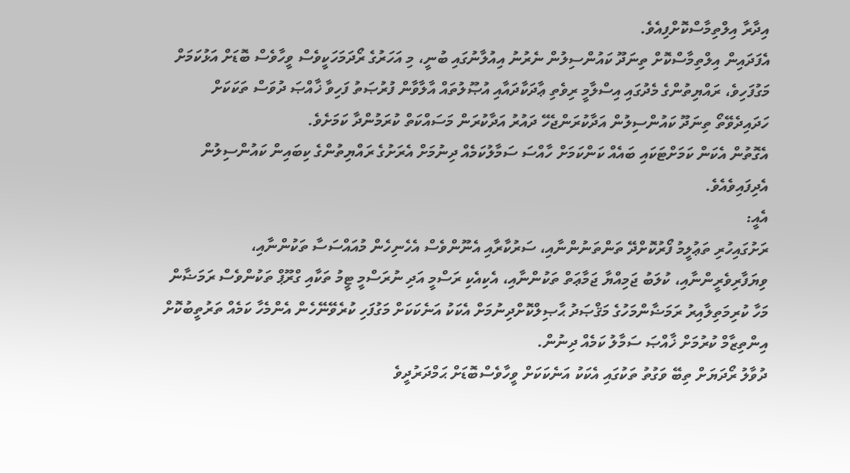އިދާރާ އިލްތިމާސްކޮށްފިއެވެ.
އެފަދައިން އިލްތިމާސްކޮށް ތިނަދޫ ކައުންސިލުން ނެރުނު އިއުލާނުގައި ބުނީ، މި އަހަރުގެ ރޯދަމަހަކީވެސް ވީހާވެސް ބޮޑަށް އަޅުކަމަށް މަގުފަހިވެ، ރައްޔިތުންގެ މެދުގައި އިސްލާމީ ރިވެތި ޢާދަކާދައާއި އުޞޫލުތައް އާލާވާން ފުރުޞަތު ފަހިވާ ޚާއްޞަ ދުވަސް ތަކަކަށް ހަދައިދެވޭތޯ ތިނަދޫ ކައުންސިލުން އަދާކުރަންޖެހޭ ދައުރު އަދާކުރަން މަސައްކަތް ކުރަމުންދާ ކަމަށެވެ.
އެގޮތުން އެކަން ކަމަށްޓަކައި ބައެއް ކަންކަމަށް ހާއްސަ ސަމާލުކަމެއް ދިނުމަށް އެރަށުގެ ރައްޔިތުންގެ ކިބައިން ކައުންސިލުން އެދިފައިވެއެވެ.
އެއީ:
ރަށުގައިހުރި ތަޢުލީމު ފޯރުކޮށްދޭ ތަންތަނުންނާއި، ސަރުކާރާއި އެނޫންވެސް އެހެނިހެން މުއައްސަސާ ތަކުންނާއި، ވިޔަފާރިވެރީންނާއި، ކުލަބު ޖަމިއްޔާ ޖަމާޢަތް ތަކުންނާއި، އެކިއެކި ރަސްމީ އަދި ނުރަސްމީ ޓީމު ތަކާއި ގްރޫޕް ތަކުންވެސް ރަމަޟާން މަހާ ކުރިމަތިލާއިރު ރަމަޟާންމަހުގެ މަޤްޞަދު ޙާޞިލްކޮށްދިނުމަށް އެކަކު އަނެކަކަށް މަގުފަހި ކުރެވޭނޭހެން އެންމެހާ ކަމެއް ތަރުތީބުކޮށް އިންތިޒާމް ކުރުމަށް ޚާއްޞަ ސަމާލު ކަމެއް ދިނުން.
ދުވާލު ރޯދަޔަށް ތިބޭ ވަގުތު ތަކުގައި އެކަކު އަނެކަކަށް ވީހާވެސްބޮޑަށް ޙަމްދަރުދީވެ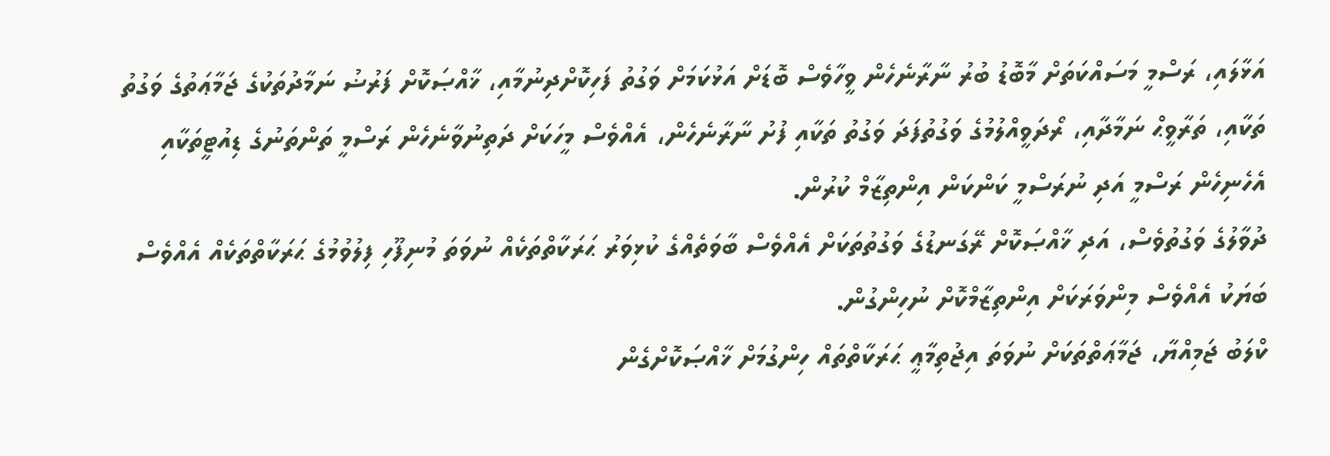އަޅާލައި، ރަސްމީ މަސައްކަތަށް މާބޮޑު ބުރު ނާރާނެހެން ވީހާވެސް ބޮޑަށް އަޅުކަމަށް ވަގުތު ފަހިކޮށްދިނުމާއި، ޚާއްޞަކޮށް ފަރުޟު ނަމާދުތަކުގެ ޖަމާޢަތުގެ ވަގުތު ތަކާއި، ތަރާވީޙް ނަމާދާއި، ރޯދަވީއްލުމުގެ ވަގުތުފަދަ ވަގުތު ތަކާއި ފުށު ނާރާނެހެން، އެއްވެސް މީހަކަށް ދަތިނުވާނެހެން ރަސްމީ ތަންތަނުގެ ޑިއުޓީތަކާއި އެހެނިހެން ރަސްމީ އަދި ނުރަސްމީ ކަންކަން އިންތިޒާމް ކުރުން.
ދުވާލުގެ ވަގުތުވެސް، އަދި ޚާއްޞަކޮށް ރޭގަނޑުގެ ވަގުތުތަކަށް އެއްވެސް ބާވަތެއްގެ ކުޅިވަރު ޙަރަކާތްތަކެއް ނުވަތަ މުނިފޫހި ފިލުވުމުގެ ޙަރަކާތްތަކެއް އެއްވެސް ބަޔަކު އެއްވެސް މިންވަރަކަށް އިންތިޒާމްކޮށް ނުހިންގުން.
ކްލަބު ޖަމިއްޔާ، ޖަމާޢަތްތަކަށް ނުވަތަ އިޖުތިމާޢީ ޙަރަކާތްތައް ހިންގުމަށް ޚާއްޞަކޮށްގެން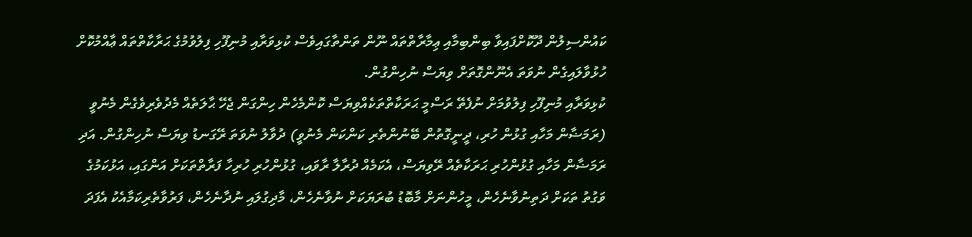ކައުންސިލުން ދޫކޮށްފައިވާ ބިންބިމާއި ޢިމާރާތްތައް ނޫން ތަންތާގައިވެސް ކުޅިވަރާއި މުނިފޫހި ފިލުވުމުގެ ޙަރާކާތްތައް ޢާއްމުކޮށް ހުޅުވާލައިގެން ނުވަތަ އެނޫންގޮތަށް ވިޔަސް ނުހިންގުން.
ކުޅިވަރާއި މުނިފޫހި ފިލުވުމަށް ނުފެތޭ ރަސްމީ ޙަރަކާތްތަކެއްވިޔަސް ކޮންމެހެން ހިންގަން ޖެހޭ ޙާލަތެއް މެދުވެރިވެގެން މެނުވީ (ރަމަޟާން މަހާއި ގުޅުން ހުރި، ދީނީގޮތުން ބޭނުންތެރި ކަންކަން މެނުވީ) ދުވާލު ނުވަތަ ރޭގަނޑު ވިޔަސް ނުހިންގުން. އަދި ރަމަޟާން މަހާއި ގުޅުންހުރި ޙަރަކާތެއް ރޭވިޔަސް، އެކަމެއް ދުރާލާ ރާވައި، ގުޅުންހުރި ހުރިހާ ފަރާތްތަކަށް އަންގައި، އަޅުކަމުގެ ވަގުތު ތަކަށް ދަތިނުވާނެހެން، މީހުންނަށް މާބޮޑު ބުރަޔަކަށް ނުވާނެހެން، މާދިގުލައި ނުދާނެހެން، ފަރުވާތެރިކަމާއެކު އެފަދަ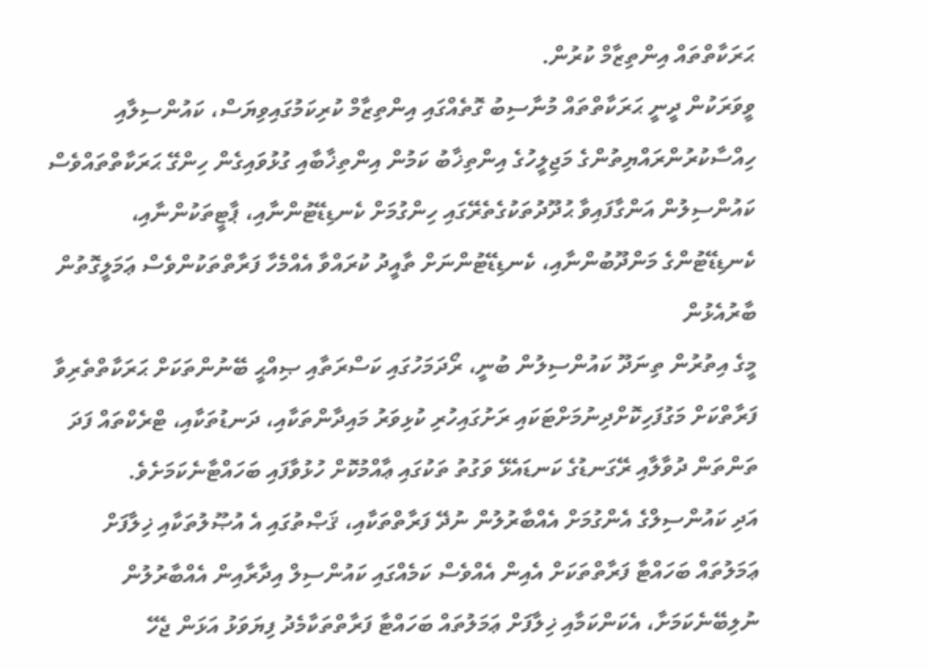ޙަރަކާތްތައް އިންތިޒާމް ކުރުން.
ވީވަރަކުން ދީނީ ޙަރަކާތްތައް މުނާސިބު ގޮތެއްގައި އިންތިޒާމް ކުރިކަމުގައިވިޔަސް، ކައުންސިލާއި ހިއްސާކުރުންރައްޔިތުންގެ މަޖިލީހުގެ އިންތިޚާބު ކަމުން އިންތިޚާބާއި ގުޅުވައިގެން ހިންގޭ ޙަރަކާތްތައްވެސް ކައުންސިލުން އަންގާފައިވާ ޙުދޫދުތަކުގެތެރޭގައި ހިންގުމަށް ކެނޑިޑޭޓުންނާއި، ޕާޓީތަކުންނާއި، ކެނޑިޑޭޓުންގެ މަންދޫބުންނާއި، ކެނޑިޑޭޓުންނަށް ތާއީދު ކުރައްވާ އެއްމެހާ ފަރާތްތަކުންވެސް ޢަމަލީގޮތުން ބާރުއެޅުން
މީގެ އިތުރުން ތިނަދޫ ކައުންސިލުން ބުނީ، ރޯދަމަހުގައި ކަސްރަތާއި ޞިއްޙީ ބޭނުންތަކަށް ޙަރަކާތްތެރިވާ ފަރާތްކަށް މަގުފަހިކޮށްދިނުމަށްޓަކައި ރަށުގައިހުރި ކުޅިވަރު މައިދާންތަކާއި، ދަނޑުތަކާއި، ޓްރެކްތައް ފަދަ ތަންތަން ދުވާލާއި ރޭގަނޑުގެ ކަނޑައެޅޭ ވަގުތު ތަކުގައި ޢާއްމުކޮށް ހުޅުވާފައި ބަހައްޓާނެކަމަށެވެ.
އަދި ކައުންސިލްގެ އެންގުމަށް އެއްބާރުލުން ނުދޭ ފަރާތްތަކާއި، ޤަޞްތުގައި އެ އުޞޫލުތަކާއި ޚިލާފަށް ޢަމަލުތައް ބަހައްޓާ ފަރާތްތަކަށް އެއިން އެއްވެސް ކަމެއްގައި ކައުންސިލް އިދާރާއިން އެއްބާރުލުން ނުލިބޭނެކަމަށާ، އެކަންކަމާއި ޚިލާފަށް ޢަމަލުތައް ބަހައްޓާ ފަރާތްތަކާމެދު ފިޔަވަޅު އަޅަން ޖެހޭ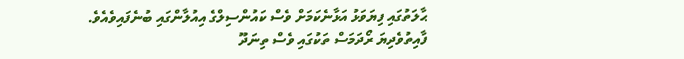ޙާލަތުގައި ފިޔަވަޅު އަޅާނެކަމަށް ވެސް ކައުންސިލްގެ އިއުލާންގައި ބުނެފައިވެއެވެ.
ފާއިތުވެދިޔަ ރޯދަމަސް ތަކުގައި ވެސް ތިނަދޫ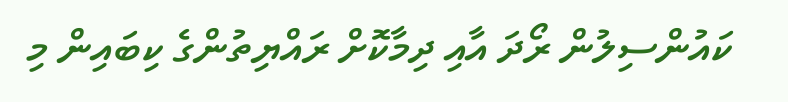ކައުންސިލުން ރޯދަ އާއި ދިމާކޮށް ރައްޔިތުންގެ ކިބައިން މި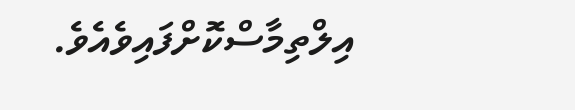އިލްތިމާސްކޮށްފައިވެއެވެ.